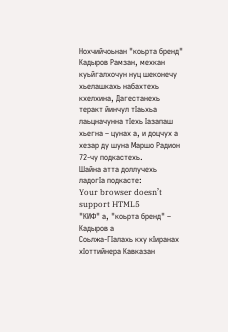Нохчийчоьнан "коьрта бренд" Кадыров Рамзан, мехкан куьйгалхочун нуц шеконечу хьелашкахь набахтехь кхелхина, Дагестанехь теракт йинчул тIаьхьа лаьцначунна тIехь Iазапаш хьегна – цунах а, и доцчух а хезар ду шуна Маршо Радион 72-чу подкастехь.
Шайна атта доллучехь ладогIа подкасте:
Your browser doesn’t support HTML5
"КИФ" а, "коьрта бренд" – Кадыров а
Соьлжа-ГIалахь кху кIиранах хIоттийнера Кавказан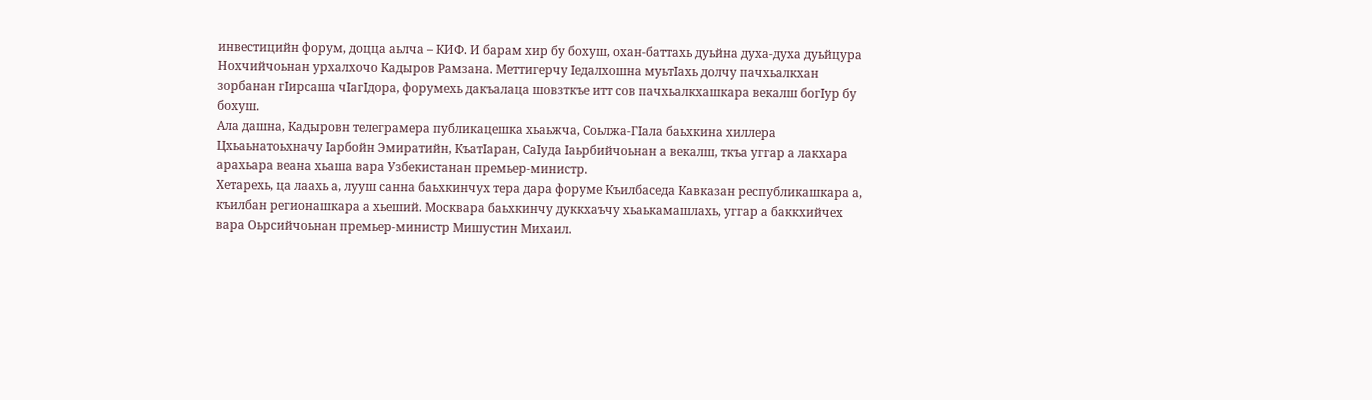инвестицийн форум, доцца аьлча – КИФ. И барам хир бу бохуш, охан-баттахь дуьйна духа-духа дуьйцура Нохчийчоьнан урхалхочо Кадыров Рамзана. Меттигерчу Iедалхошна муьтIахь долчу пачхьалкхан зорбанан гIирсаша чIагIдора, форумехь дакъалаца шовзткъе итт сов пачхьалкхашкара векалш богIур бу бохуш.
Ала дашна, Кадыровн телеграмера публикацешка хьаьжча, Соьлжа-ГIала баьхкина хиллера Цхьаьнатоьхначу Iарбойн Эмиратийн, КъатIаран, СаIуда Iаьрбийчоьнан а векалш, ткъа уггар а лакхара арахьара веана хьаша вара Узбекистанан премьер-министр.
Хетарехь, ца лаахь а, лууш санна баьхкинчух тера дара форуме Къилбаседа Кавказан республикашкара а, къилбан регионашкара а хьеший. Москвара баьхкинчу дуккхаъчу хьаькамашлахь, уггар а баккхийчех вара Оьрсийчоьнан премьер-министр Мишустин Михаил.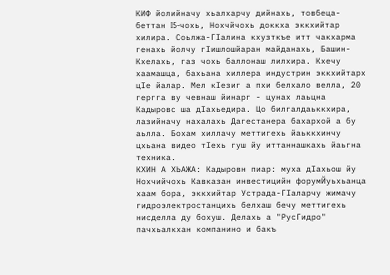КИФ йолийначу хьалхарчу дийнахь, товбеца-беттан I5-чохь, Нохчйчохь доккха эккхийтар хилира. Соьлжа-ГIалина кхузткъе итт чакхарма генахь йолчу гIишлошйаран майданахь, Башин-Кхелахь, газ чохь баллонаш лилхира. Кхечу хаамашца, бахьана хиллера индустрин эккхийтарх цIе йалар. Мел кIезиг а пхи белхало велла, 20 гергга ву чевнаш йинарг - цунах лаьцна Кадыровс ша дIахьедира. Цо билгалдаьккхира, лазийначу нахалахь Дагестанера бахархой а бу аьлла. Бохам хиллачу меттигехь йаьккхинчу цхьана видео тIехь гуш йу иттаннашкахь йаьгна техника.
КХИН А ХЬАЖА: Кадыровн пиар: муха дӀахьош йу Нохчийчохь Кавказан инвестицийн форумЙуьхьанца хаам бора, эккхийтар Устрада-ГIаларчу жимачу гидроэлектростанцихь белхаш бечу меттигехь нисделла ду бохуш. Делахь а "РусГидро" пачхьалкхан компанино и бакъ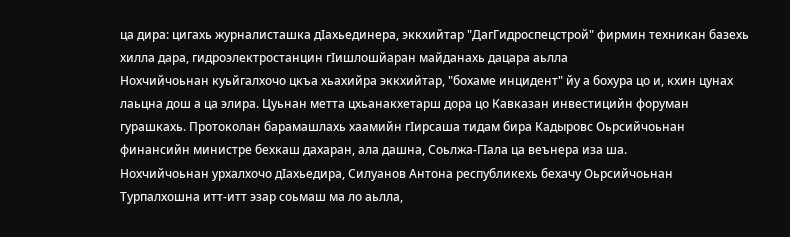ца дира: цигахь журналисташка дIахьединера, эккхийтар "ДагГидроспецстрой" фирмин техникан базехь хилла дара, гидроэлектростанцин гIишлошйаран майданахь дацара аьлла
Нохчийчоьнан куьйгалхочо цкъа хьахийра эккхийтар, "бохаме инцидент" йу а бохура цо и, кхин цунах лаьцна дош а ца элира. Цуьнан метта цхьанакхетарш дора цо Кавказан инвестицийн форуман гурашкахь. Протоколан барамашлахь хаамийн гIирсаша тидам бира Кадыровс Оьрсийчоьнан финансийн министре бехкаш дахаран, ала дашна, Соьлжа-ГIала ца веънера иза ша.
Нохчийчоьнан урхалхочо дIахьедира, Силуанов Антона республикехь бехачу Оьрсийчоьнан Турпалхошна итт-итт эзар соьмаш ма ло аьлла,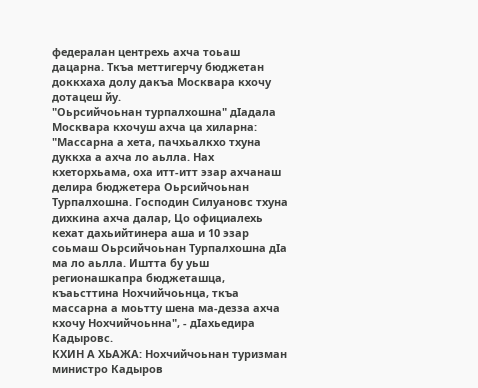федералан центрехь ахча тоьаш дацарна. Ткъа меттигерчу бюджетан доккхаха долу дакъа Москвара кхочу дотацеш йу.
"Оьрсийчоьнан турпалхошна" дӀадала Москвара кхочуш ахча ца хиларна: "Массарна а хета, пачхьалкхо тхуна дуккха а ахча ло аьлла. Нах кхеторхьама, оха итт-итт эзар ахчанаш делира бюджетера Оьрсийчоьнан Турпалхошна. Господин Силуановс тхуна дихкина ахча далар, Цо официалехь кехат дахьийтинера аша и 10 эзар соьмаш Оьрсийчоьнан Турпалхошна дӀа ма ло аьлла. Иштта бу уьш регионашкапра бюджеташца, къаьсттина Нохчийчоьнца, ткъа массарна а моьтту шена ма-дезза ахча кхочу Нохчийчоьнна", - дIахьедира Кадыровс.
КХИН А ХЬАЖА: Нохчийчоьнан туризман министро Кадыров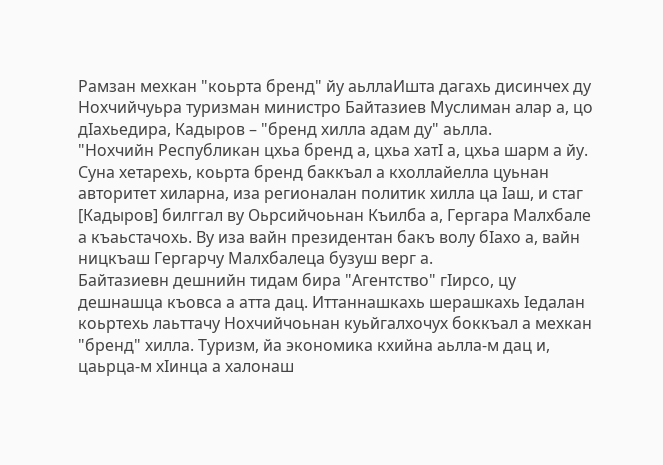Рамзан мехкан "коьрта бренд" йу аьллаИшта дагахь дисинчех ду Нохчийчуьра туризман министро Байтазиев Муслиман алар а, цо дIахьедира, Кадыров – "бренд хилла адам ду" аьлла.
"Нохчийн Республикан цхьа бренд а, цхьа хатӀ а, цхьа шарм а йу. Суна хетарехь, коьрта бренд баккъал а кхоллайелла цуьнан авторитет хиларна, иза регионалан политик хилла ца Iаш, и стаг [Кадыров] билггал ву Оьрсийчоьнан Къилба а, Гергара Малхбале а къаьстачохь. Ву иза вайн президентан бакъ волу бIахо а, вайн ницкъаш Гергарчу Малхбалеца бузуш верг а.
Байтазиевн дешнийн тидам бира "Агентство" гIирсо, цу дешнашца къовса а атта дац. Иттаннашкахь шерашкахь Iедалан коьртехь лаьттачу Нохчийчоьнан куьйгалхочух боккъал а мехкан "бренд" хилла. Туризм, йа экономика кхийна аьлла-м дац и, цаьрца-м хIинца а халонаш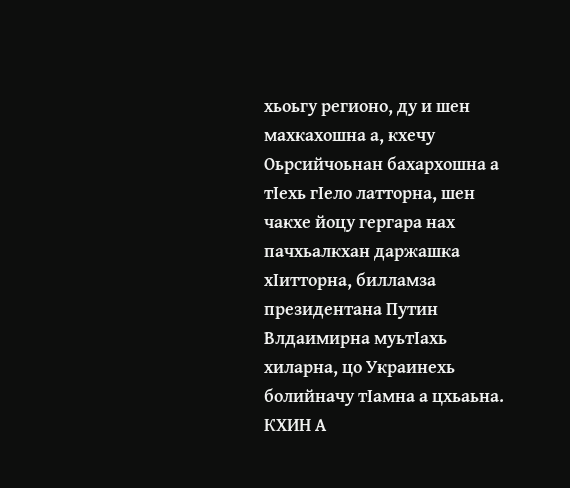хьоьгу регионо, ду и шен махкахошна а, кхечу Оьрсийчоьнан бахархошна а тIехь гIело латторна, шен чакхе йоцу гергара нах пачхьалкхан даржашка хIитторна, билламза президентана Путин Влдаимирна муьтIахь хиларна, цо Украинехь болийначу тIамна а цхьаьна.
КХИН А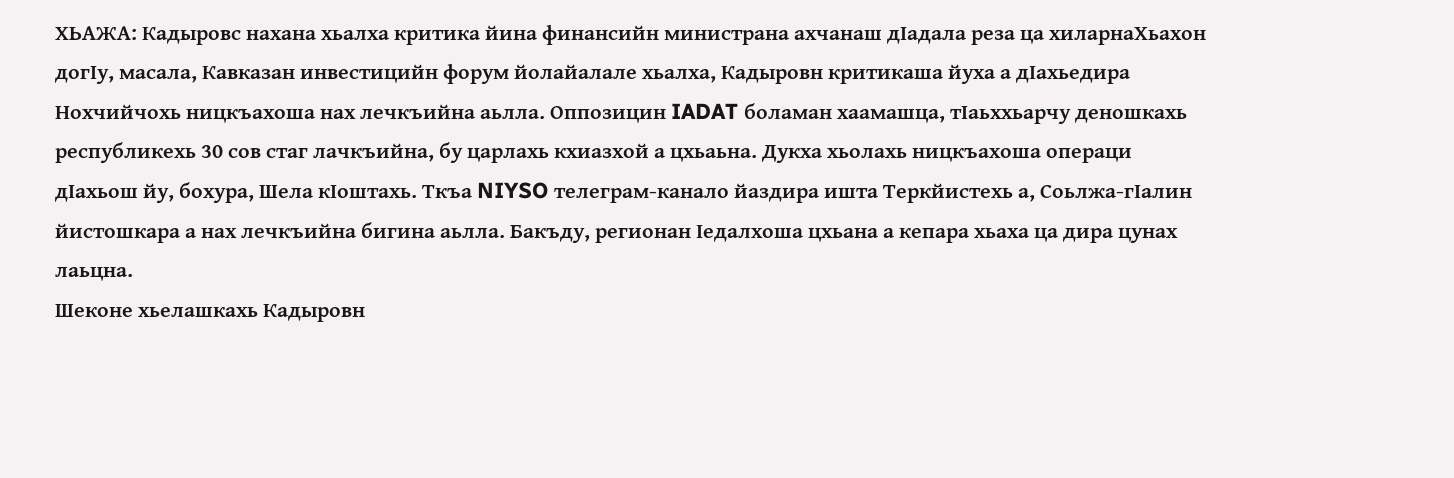ХЬАЖА: Кадыровс нахана хьалха критика йина финансийн министрана ахчанаш дӀадала реза ца хиларнаХьахон догIу, масала, Кавказан инвестицийн форум йолайалале хьалха, Кадыровн критикаша йуха а дIахьедира Нохчийчохь ницкъахоша нах лечкъийна аьлла. Оппозицин IADAT боламан хаамашца, тIаьххьарчу деношкахь республикехь 30 сов стаг лачкъийна, бу царлахь кхиазхой а цхьаьна. Дукха хьолахь ницкъахоша операци дIахьош йу, бохура, Шела кIоштахь. Ткъа NIYSO телеграм-канало йаздира ишта Теркйистехь а, Соьлжа-гIалин йистошкара а нах лечкъийна бигина аьлла. Бакъду, регионан Iедалхоша цхьана а кепара хьаха ца дира цунах лаьцна.
Шеконе хьелашкахь Кадыровн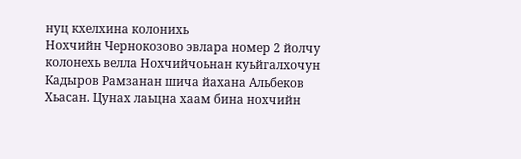нуц кхелхина колонихь
Нохчийн Чернокозово эвлара номер 2 йолчу колонехь велла Нохчийчоьнан куьйгалхочун Кадыров Рамзанан шича йахана Альбеков Хьасан. Цунах лаьцна хаам бина нохчийн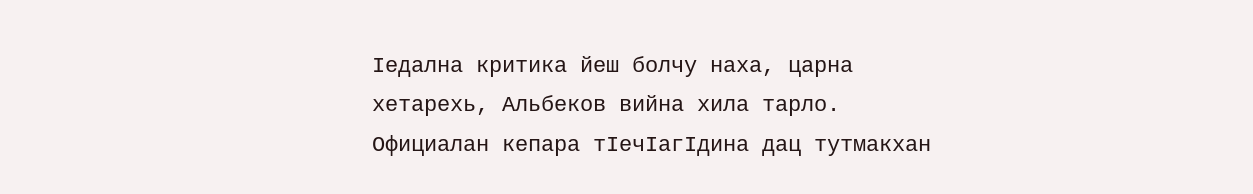Ӏедална критика йеш болчу наха, царна хетарехь, Альбеков вийна хила тарло. Официалан кепара тӀечӀагӀдина дац тутмакхан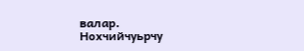валар.
Нохчийчуьрчу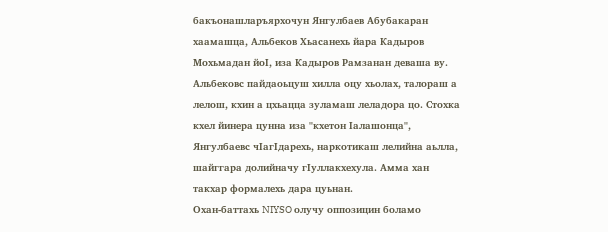бакъонашларъярхочун Янгулбаев Абубакаран хаамашца, Альбеков Хьасанехь йара Кадыров Мохьмадан йоӀ, иза Кадыров Рамзанан деваша ву. Альбековс пайдаоьцуш хилла оцу хьолах, талораш а лелош, кхин а цхьацца зуламаш леладора цо. Стохка кхел йинера цунна иза "кхетон Iалашонца", Янгулбаевс чIагIдарехь, наркотикаш лелийна аьлла, шайггара долийначу гIуллакхехула. Амма хан такхар формалехь дара цуьнан.
Охан-баттахь NIYSO олучу оппозицин боламо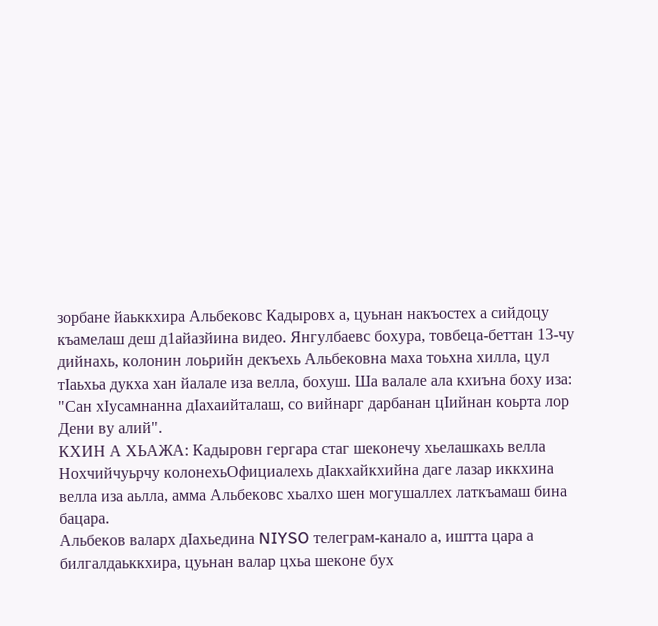зорбане йаьккхира Альбековс Кадыровх а, цуьнан накъостех а сийдоцу къамелаш деш д1айазйина видео. Янгулбаевс бохура, товбеца-беттан 13-чу дийнахь, колонин лоьрийн декъехь Альбековна маха тоьхна хилла, цул тӀаьхьа дукха хан йалале иза велла, бохуш. Ша валале ала кхиъна боху иза: "Сан хIусамнанна дIахаийталаш, со вийнарг дарбанан цIийнан коьрта лор Дени ву алий".
КХИН А ХЬАЖА: Кадыровн гергара стаг шеконечу хьелашкахь велла Нохчийчуьрчу колонехьОфициалехь дIакхайкхийна даге лазар иккхина велла иза аьлла, амма Альбековс хьалхо шен могушаллех латкъамаш бина бацара.
Альбеков валарх дIахьедина NIYSO телеграм-канало а, иштта цара а билгалдаьккхира, цуьнан валар цхьа шеконе бух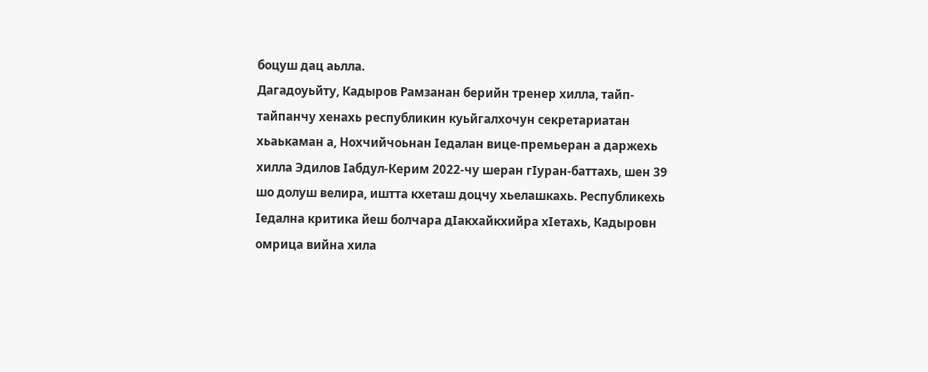боцуш дац аьлла.
Дагадоуьйту, Кадыров Рамзанан берийн тренер хилла, тайп-тайпанчу хенахь республикин куьйгалхочун секретариатан хьаькаман а, Нохчийчоьнан Ӏедалан вице-премьеран а даржехь хилла Эдилов Ӏабдул-Керим 2022-чу шеран гIуран-баттахь, шен 39 шо долуш велира, иштта кхеташ доцчу хьелашкахь. Республикехь Ӏедална критика йеш болчара дIакхайкхийра хIетахь, Кадыровн омрица вийна хила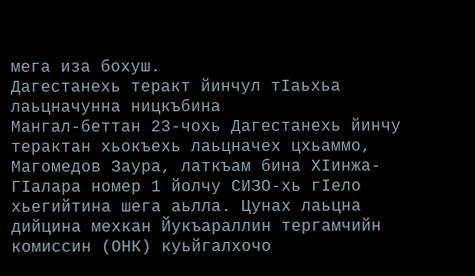мега иза бохуш.
Дагестанехь теракт йинчул тIаьхьа лаьцначунна ницкъбина
Мангал-беттан 23-чохь Дагестанехь йинчу терактан хьокъехь лаьцначех цхьаммо, Магомедов Заура, латкъам бина ХIинжа-ГIалара номер 1 йолчу СИЗО-хь гIело хьегийтина шега аьлла. Цунах лаьцна дийцина мехкан Йукъараллин тергамчийн комиссин (ОНК) куьйгалхочо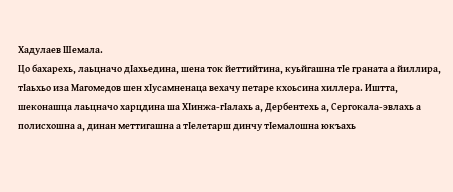Хадулаев Шемала.
Цо бахарехь, лаьцначо дӀахьедина, шена ток йеттийтина, куьйгашна тӀе граната а йиллира, тӀаьхьо иза Магомедов шен хIусамненаца вехачу петаре кхоьсина хиллера. Иштта, шеконашца лаьцначо харцдина ша ХIинжа-гIалахь а, Дербентехь а, Сергокала-эвлахь а полисхошна а, динан меттигашна а тӀелетарш динчу тӀемалошна юкъахь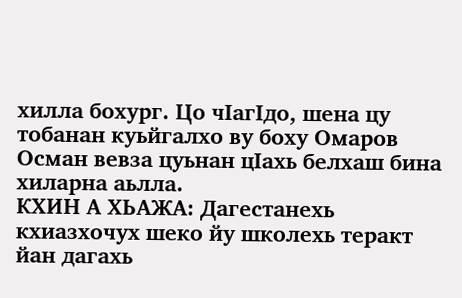хилла бохург. Цо чӀагӀдо, шена цу тобанан куьйгалхо ву боху Омаров Осман вевза цуьнан цIахь белхаш бина хиларна аьлла.
КХИН А ХЬАЖА: Дагестанехь кхиазхочух шеко йу школехь теракт йан дагахь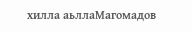хилла аьллаМагомадов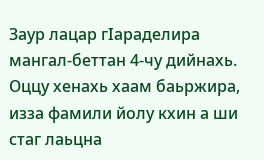Заур лацар гӀараделира мангал-беттан 4-чу дийнахь. Оццу хенахь хаам баьржира, изза фамили йолу кхин а ши стаг лаьцна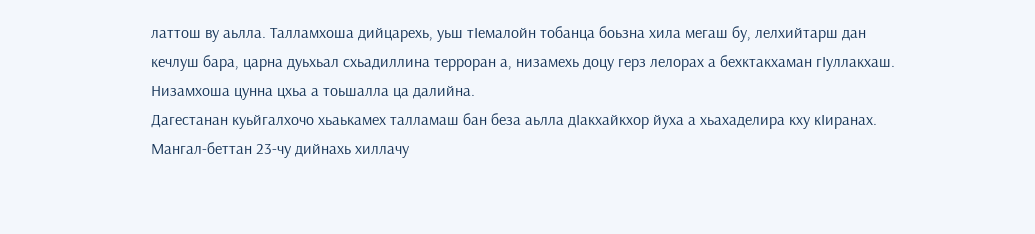латтош ву аьлла. Талламхоша дийцарехь, уьш тӀемалойн тобанца боьзна хила мегаш бу, лелхийтарш дан кечлуш бара, царна дуьхьал схьадиллина терроран а, низамехь доцу герз лелорах а бехктакхаман гӀуллакхаш. Низамхоша цунна цхьа а тоьшалла ца далийна.
Дагестанан куьйгалхочо хьаькамех талламаш бан беза аьлла дӀакхайкхор йуха а хьахаделира кху кӀиранах. Мангал-беттан 23-чу дийнахь хиллачу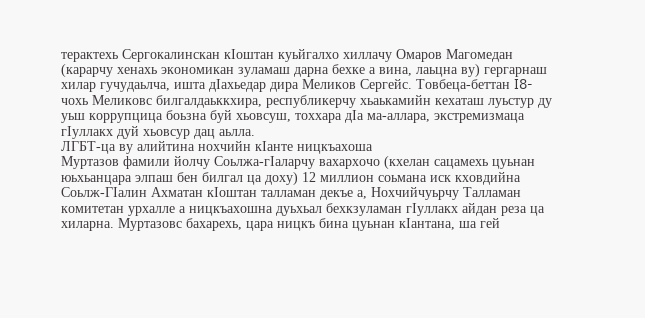терактехь Сергокалинскан кӀоштан куьйгалхо хиллачу Омаров Магомедан (карарчу хенахь экономикан зуламаш дарна бехке а вина, лаьцна ву) гергарнаш хилар гучудаьлча, ишта дӀахьедар дира Меликов Сергейс. Товбеца-беттан I8-чохь Меликовс билгалдаьккхира, республикерчу хьаькамийн кехаташ луьстур ду уьш коррупцица боьзна буй хьовсуш, тоххара дIа ма-аллара, экстремизмаца гIуллакх дуй хьовсур дац аьлла.
ЛГБТ-ца ву алийтина нохчийн кIанте ницкъахоша
Муртазов фамили йолчу Соьлжа-гӀаларчу вахархочо (кхелан сацамехь цуьнан юьхьанцара элпаш бен билгал ца доху) 12 миллион соьмана иск кховдийна Соьлж-ГӀалин Ахматан кӀоштан талламан декъе а, Нохчийчуьрчу Талламан комитетан урхалле а ницкъахошна дуьхьал бехкзуламан гӀуллакх айдан реза ца хиларна. Муртазовс бахарехь, цара ницкъ бина цуьнан кӀантана, ша гей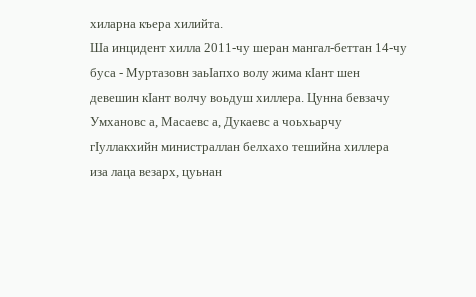хиларна къера хилийта.
Ша инцидент хилла 2011-чу шеран мангал-беттан 14-чу буса - Муртазовн заьӀапхо волу жима кӀант шен девешин кӀант волчу воьдуш хиллера. Цунна бевзачу Умхановс а, Масаевс а, Дукаевс а чоьхьарчу гӀуллакхийн министраллан белхахо тешийна хиллера иза лаца везарх, цуьнан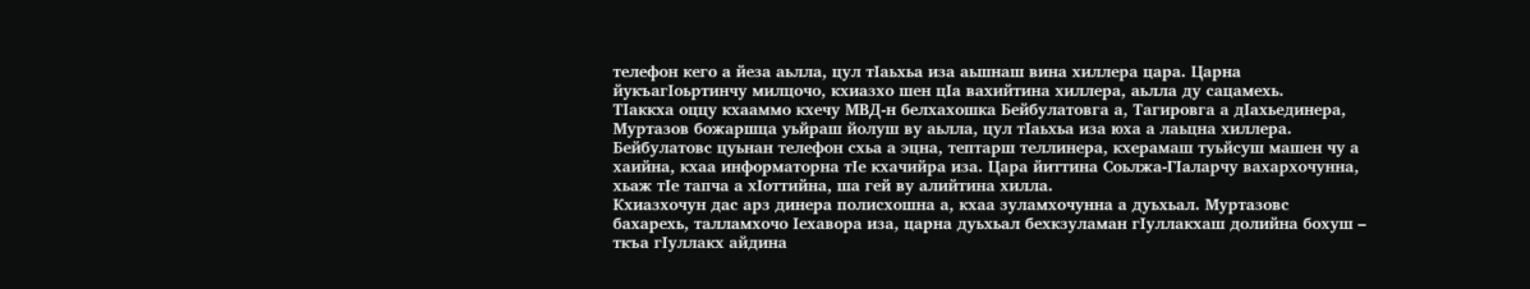телефон кего а йеза аьлла, цул тIаьхьа иза аьшнаш вина хиллера цара. Царна йукъагIоьртинчу милцочо, кхиазхо шен цIа вахийтина хиллера, аьлла ду сацамехь.
ТIаккха оццу кхааммо кхечу МВД-н белхахошка Бейбулатовга а, Тагировга а дӀахьединера, Муртазов божаршца уьйраш йолуш ву аьлла, цул тӀаьхьа иза юха а лаьцна хиллера. Бейбулатовс цуьнан телефон схьа а эцна, тептарш теллинера, кхерамаш туьйсуш машен чу а хаийна, кхаа информаторна тӀе кхачийра иза. Цара йиттина Соьлжа-ГӀаларчу вахархочунна, хьаж тӀе тапча а хIоттийна, ша гей ву алийтина хилла.
Кхиазхочун дас арз динера полисхошна а, кхаа зуламхочунна а дуьхьал. Муртазовс бахарехь, талламхочо Ӏехавора иза, царна дуьхьал бехкзуламан гӀуллакхаш долийна бохуш – ткъа гIуллакх айдина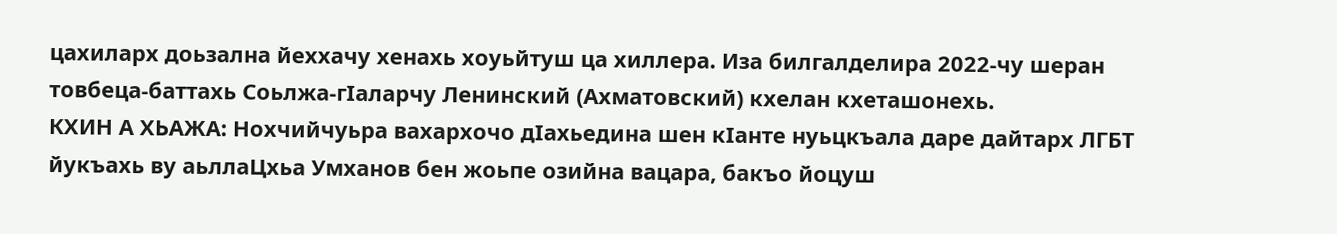цахиларх доьзална йеххачу хенахь хоуьйтуш ца хиллера. Иза билгалделира 2022-чу шеран товбеца-баттахь Соьлжа-гӀаларчу Ленинский (Ахматовский) кхелан кхеташонехь.
КХИН А ХЬАЖА: Нохчийчуьра вахархочо дӀахьедина шен кӀанте нуьцкъала даре дайтарх ЛГБТ йукъахь ву аьллаЦхьа Умханов бен жоьпе озийна вацара, бакъо йоцуш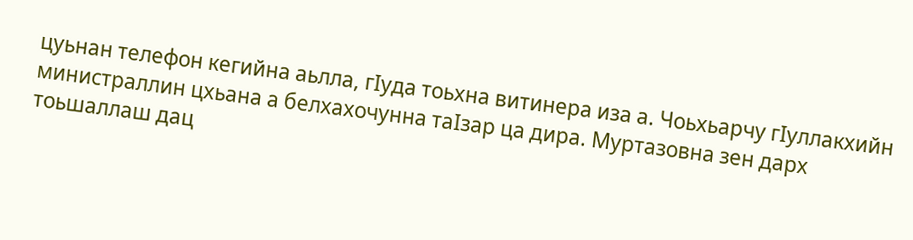цуьнан телефон кегийна аьлла, гӀуда тоьхна витинера иза а. Чоьхьарчу гIуллакхийн министраллин цхьана а белхахочунна таӀзар ца дира. Муртазовна зен дарх тоьшаллаш дац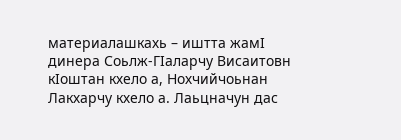материалашкахь – иштта жамӀ динера Соьлж-ГӀаларчу Висаитовн кӀоштан кхело а, Нохчийчоьнан Лакхарчу кхело а. Лаьцначун дас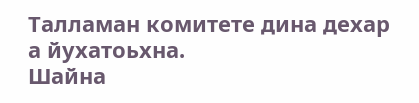Талламан комитете дина дехар а йухатоьхна.
Шайна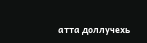атта доллучехь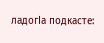ладогIа подкасте: